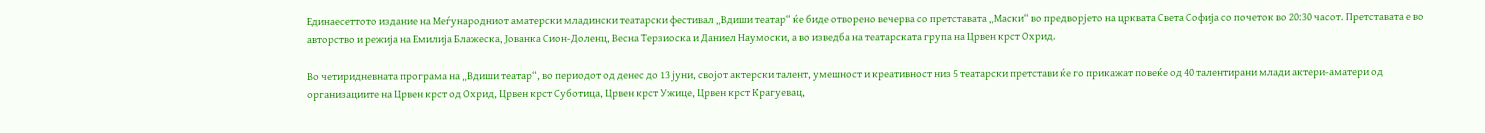Единаесеттото издание на Меѓународниот аматерски младински театарски фестивал „Вдиши театар“ ќе биде отворено вечерва со претставата „Маски“ во предворјето на црквата Света Софија со почеток во 20:30 часот. Претставата е во авторство и режија на Емилија Блажеска, Јованка Сион-Доленц, Весна Терзиоска и Даниел Наумоски, а во изведба на театарската група на Црвен крст Охрид.

Во четиридневната програма на „Вдиши театар“, во периодот од денес до 13 јуни, својот актерски талент, умешност и креативност низ 5 театарски претстави ќе го прикажат повеќе од 40 талентирани млади актери-аматери од организациите на Црвен крст од Охрид, Црвен крст Суботица, Црвен крст Ужице, Црвен крст Крагуевац,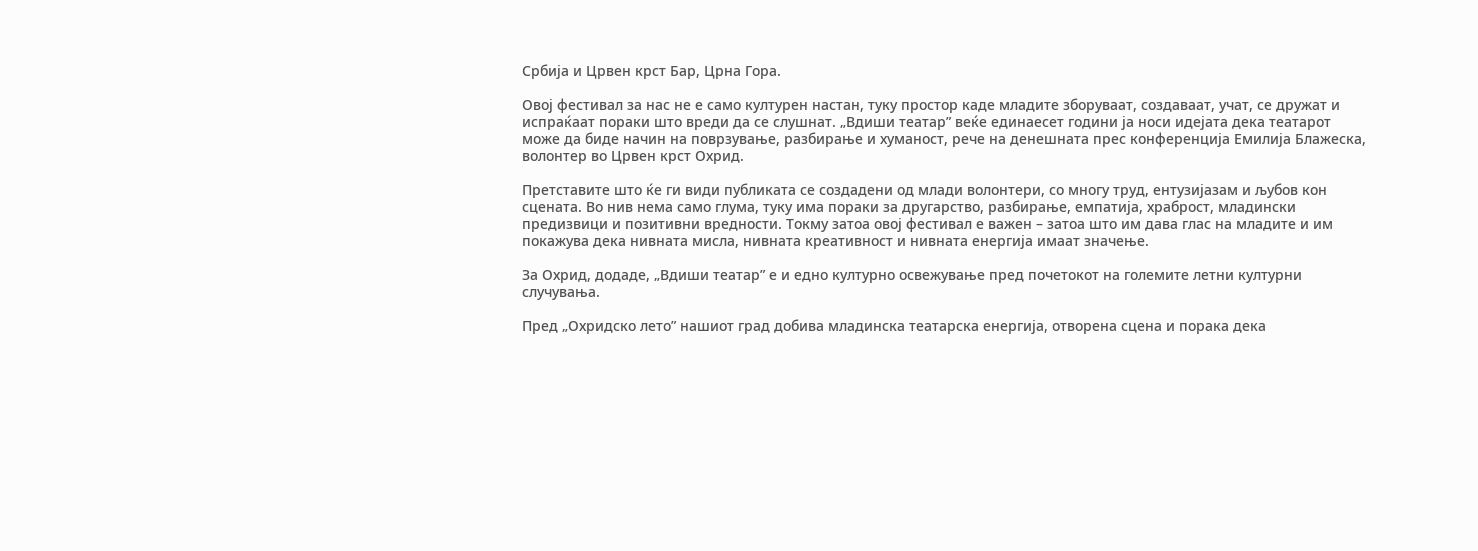Србија и Црвен крст Бар, Црна Гора.

Овој фестивал за нас не е само културен настан, туку простор каде младите зборуваат, создаваат, учат, се дружат и испраќаат пораки што вреди да се слушнат. „Вдиши театар” веќе единаесет години ја носи идејата дека театарот може да биде начин на поврзување, разбирање и хуманост, рече на денешната прес конференција Емилија Блажеска, волонтер во Црвен крст Охрид.

Претставите што ќе ги види публиката се создадени од млади волонтери, со многу труд, ентузијазам и љубов кон сцената. Во нив нема само глума, туку има пораки за другарство, разбирање, емпатија, храброст, младински предизвици и позитивни вредности. Токму затоа овој фестивал е важен – затоа што им дава глас на младите и им покажува дека нивната мисла, нивната креативност и нивната енергија имаат значење.

За Охрид, додаде, „Вдиши театар” е и едно културно освежување пред почетокот на големите летни културни случувања.

Пред „Охридско лето” нашиот град добива младинска театарска енергија, отворена сцена и порака дека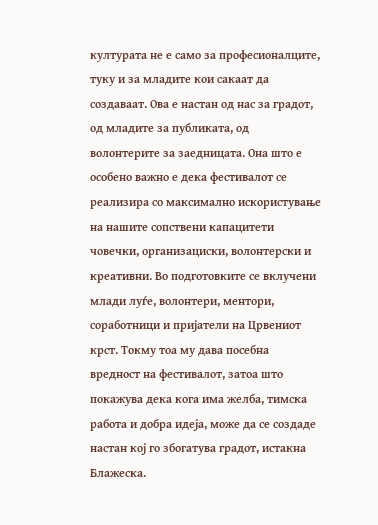културата не е само за професионалците, туку и за младите кои сакаат да создаваат. Ова е настан од нас за градот, од младите за публиката, од волонтерите за заедницата. Она што е особено важно е дека фестивалот се реализира со максимално искористување на нашите сопствени капацитети човечки, организациски, волонтерски и креативни. Во подготовките се вклучени млади луѓе, волонтери, ментори, соработници и пријатели на Црвениот крст. Токму тоа му дава посебна вредност на фестивалот, затоа што покажува дека кога има желба, тимска работа и добра идеја, може да се создаде настан кој го збогатува градот, истакна Блажеска.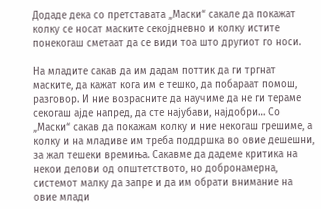Додаде дека со претставата „Маски“ сакале да покажат колку се носат маските секојдневно и колку истите понекогаш сметаат да се види тоа што другиот го носи.

На младите сакав да им дадам поттик да ги тргнат маските, да кажат кога им е тешко, да побараат помош, разговор. И ние возрасните да научиме да не ги тераме секогаш ајде напред, да сте најубави, најдобри… Со „Маски“ сакав да покажам колку и ние некогаш грешиме, а колку и на младиве им треба поддршка во овие дешешни, за жал тешеки времиња. Сакавме да дадеме критика на некои делови од општетството, но добронамерна, системот малку да запре и да им обрати внимание на овие млади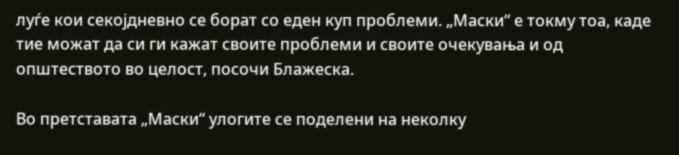луѓе кои секојдневно се борат со еден куп проблеми. „Маски“ е токму тоа, каде тие можат да си ги кажат своите проблеми и своите очекувања и од општеството во целост, посочи Блажеска.

Во претставата „Маски“ улогите се поделени на неколку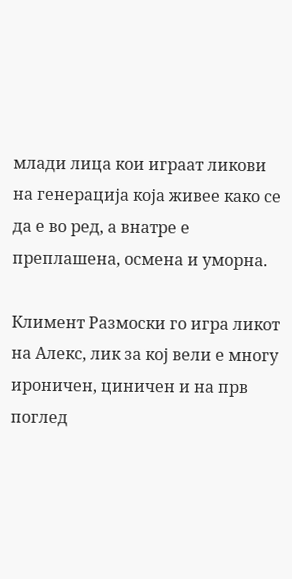млади лица кои играат ликови на генерација која живее како се да е во ред, а внатре е преплашена, осмена и уморна.

Климент Размоски го игра ликот на Алекс, лик за кој вели е многу ироничен, циничен и на прв поглед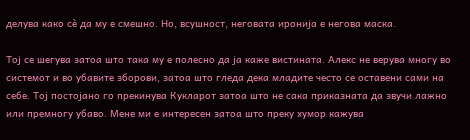делува како сè да му е смешно. Но, всушност, неговата иронија е негова маска.

Тој се шегува затоа што така му е полесно да ја каже вистината. Алекс не верува многу во системот и во убавите зборови, затоа што гледа дека младите често се оставени сами на себе. Тој постојано го прекинува Кукларот затоа што не сака приказната да звучи лажно или премногу убаво. Мене ми е интересен затоа што преку хумор кажува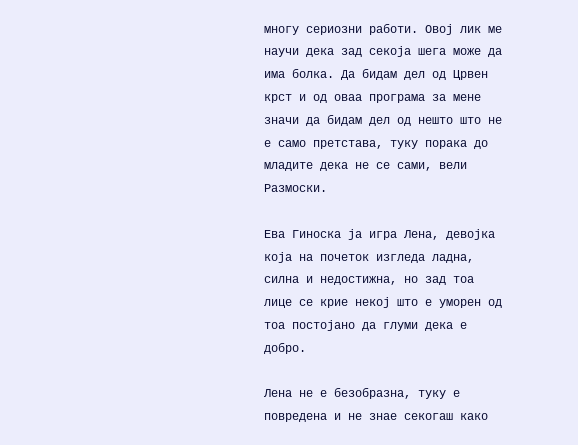многу сериозни работи. Овој лик ме научи дека зад секоја шега може да има болка. Да бидам дел од Црвен крст и од оваа програма за мене значи да бидам дел од нешто што не е само претстава, туку порака до младите дека не се сами, вели Размоски.

Ева Гиноска ја игра Лена, девојка која на почеток изгледа ладна, силна и недостижна, но зад тоа лице се крие некој што е уморен од тоа постојано да глуми дека е добро.

Лена не е безобразна, туку е повредена и не знае секогаш како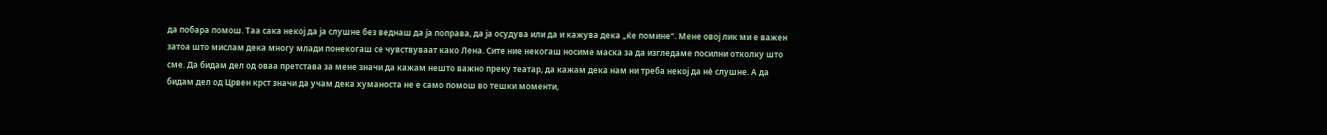да побара помош. Таа сака некој да ја слушне без веднаш да ја поправа, да ја осудува или да и кажува дека „ќе помине“. Мене овој лик ми е важен затоа што мислам дека многу млади понекогаш се чувствуваат како Лена. Сите ние некогаш носиме маска за да изгледаме посилни отколку што сме. Да бидам дел од оваа претстава за мене значи да кажам нешто важно преку театар, да кажам дека нам ни треба некој да нè слушне. А да бидам дел од Црвен крст значи да учам дека хуманоста не е само помош во тешки моменти,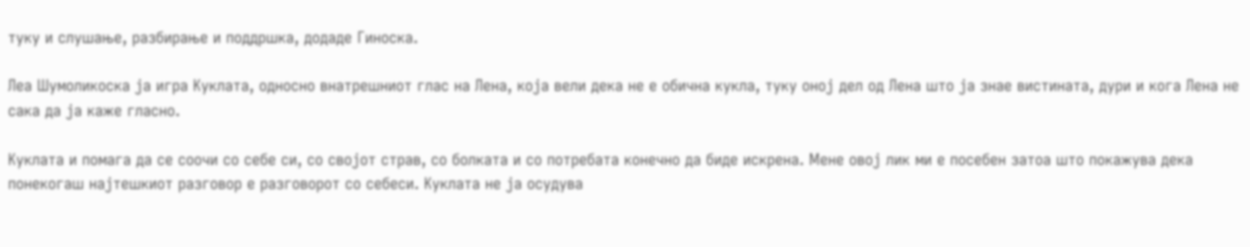туку и слушање, разбирање и поддршка, додаде Гиноска.

Леа Шумоликоска ја игра Куклата, односно внатрешниот глас на Лена, која вели дека не е обична кукла, туку оној дел од Лена што ја знае вистината, дури и кога Лена не сака да ја каже гласно.

Куклата и помага да се соочи со себе си, со својот страв, со болката и со потребата конечно да биде искрена. Мене овој лик ми е посебен затоа што покажува дека понекогаш најтешкиот разговор е разговорот со себеси. Куклата не ја осудува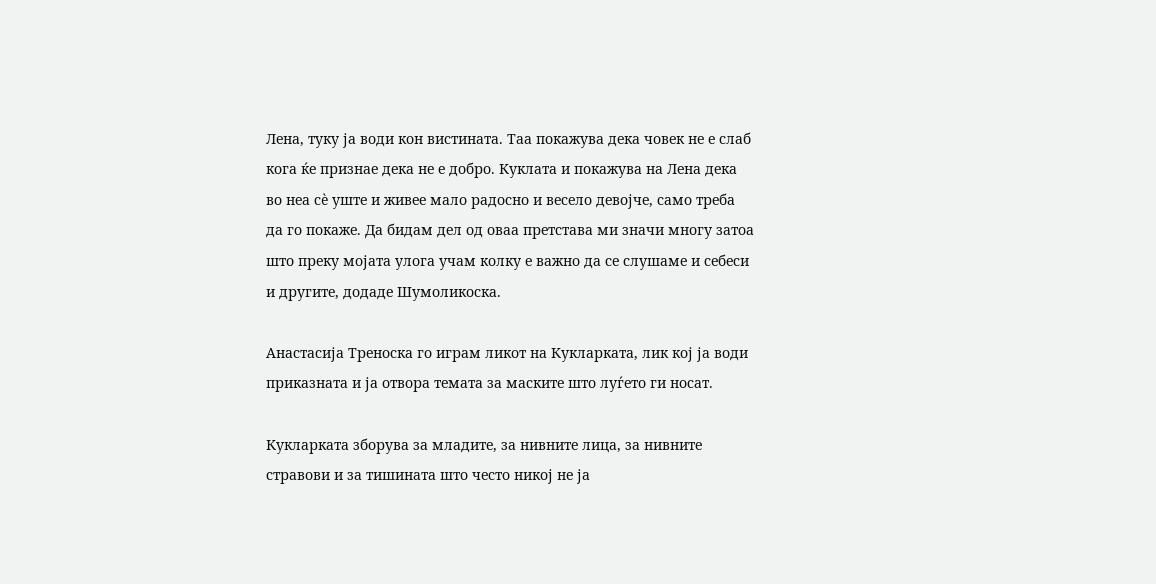Лена, туку ја води кон вистината. Таа покажува дека човек не е слаб кога ќе признае дека не е добро. Куклата и покажува на Лена дека во неа сè уште и живее мало радосно и весело девојче, само треба да го покаже. Да бидам дел од оваа претстава ми значи многу затоа што преку мојата улога учам колку е важно да се слушаме и себеси и другите, додаде Шумоликоска.

Анастасија Треноска го играм ликот на Кукларката, лик кој ја води приказната и ја отвора темата за маските што луѓето ги носат.

Кукларката зборува за младите, за нивните лица, за нивните стравови и за тишината што често никој не ја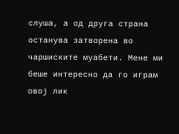слуша, а од друга страна останува затворена во чаршиските муабети. Мене ми беше интересно да го играм овој лик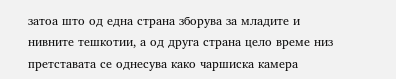затоа што од една страна зборува за младите и нивните тешкотии, а од друга страна цело време низ претставата се однесува како чаршиска камера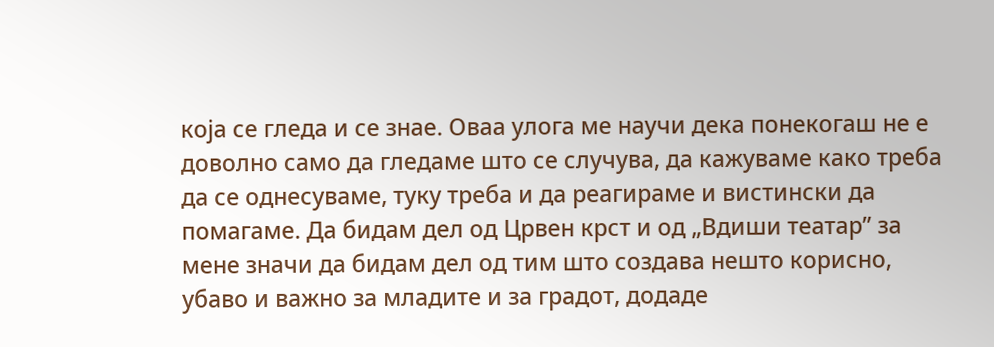која се гледа и се знае. Оваа улога ме научи дека понекогаш не е доволно само да гледаме што се случува, да кажуваме како треба да се однесуваме, туку треба и да реагираме и вистински да помагаме. Да бидам дел од Црвен крст и од „Вдиши театар” за мене значи да бидам дел од тим што создава нешто корисно, убаво и важно за младите и за градот, додаде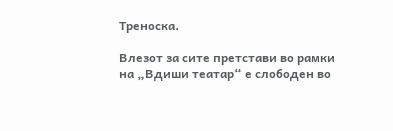Треноска.

Влезот за сите претстави во рамки на „Вдиши театар“ е слободен во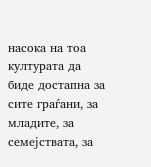насока на тоа културата да биде достапна за сите граѓани, за младите, за семејствата, за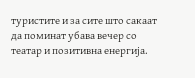туристите и за сите што сакаат да поминат убава вечер со театар и позитивна енергија.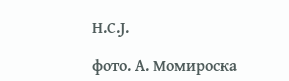Н.С.Ј.

фото. А. Момироска